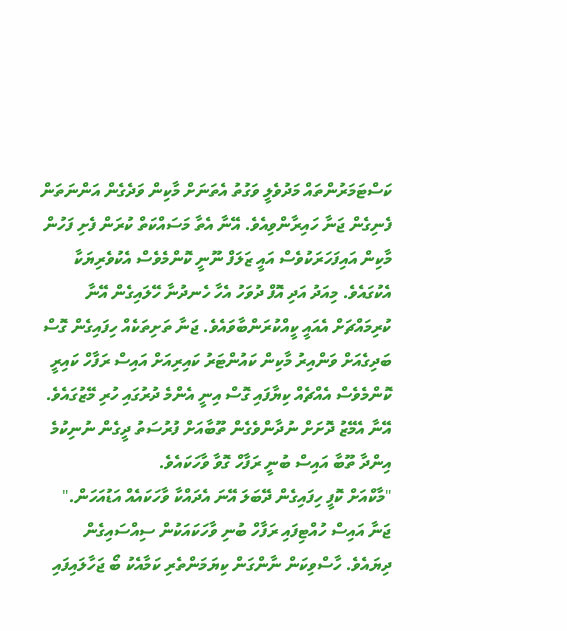ކަސްޓަމަރުންތައް މަދުވެލީ ވަގުތު އެތަނަށް މާކިން ވަދެގެން އަންނަތަން ފެނިގެން ޖަނާ ހައިރާންވިއެވެ. އޭނާ އެތާ މަސައްކަތް ކުރަން ފެށި ފަހުން މާކިން އައިފަހަރަކުވެސް އައީ ޒަލަފް ނޫނީ ކޮންމެވެސް އެކުވެރިޔަކާ އެކުގައެވެ. މިއަދު އަދި އޮފް ދުވަހު އެހާ ހެނދުނާ ހޭލައިގެން އޭނާ ކުރިމައްޗަށް އެއައީ ކީއްކުރަންބާވައެވެ. ޖަނާ ތަށިތަކެއް ހިފައިގެން ގޮސް ބަދިގެއަށް ވަންއިރު މާކިން ކައުންޓަރު ކައިރިއަށް އައިސް ރަފާހް ކައިރީ ކޮންމެވެސް އެއްޗެއް ކިޔާފައި ގޮސް އިނީ އެންމެ ދުރުގައި ހުރި މޭޒުގައެވެ. އޭނާ އެމޭޒު ދޮށަށް ނުދާންވެގެން ތޫބާއަށް ފުރުސަތު ދީގެން ނުނިކުމެ އިންދާ ތޫބާ އައިސް ބުނީ ރަފާހް ގޮވާ ވާހަކައެވެ.
"މާކްއަށް ކޮފީ ހިފައިގެން ދޭބަލަ އޭނަ އެދައްކާ ވާހަކައެއް އަޑުއަހަން." ޖަނާ އައިސް ހުއްޓިފައި ރަފާހް ބުނި ވާހަކައަކުން ސިއްސައިގެން ދިޔައެވެ. ހާސްވިކަން ނާންގަން ކިޔަމަންތެރި ކަމާއެކު ބޯ ޖަހާލައިފައި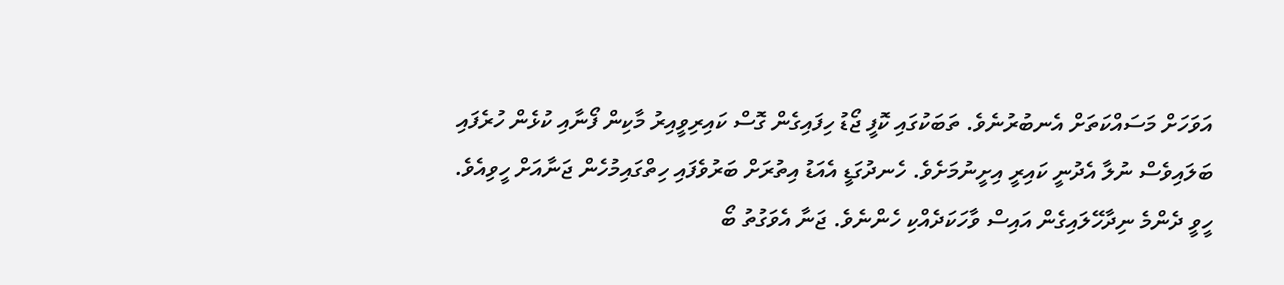އަވަހަށް މަސައްކަތަށް އެނބުރުނެވެ. ތަބަކުގައި ކޮފީ ޖޯޑު ހިފައިގެން ގޮސް ކައިރިވީއިރު މާކިން ފޯނާއި ކުޅެން ހުރެފައި ބަލައިވެސް ނުލާ އެދުނީ ކައިރީ އިށީނުމަށެވެ. ހެނދުގަޑީ އެއަޑު އިތުރަށް ބަރުވެފައި ހިތްގައިމުހެން ޖަނާއަށް ހީވިއެވެ. ހީވީ ދެންމެ ނިދާހޭލައިގެން އައިސް ވާހަކަދެއްކި ހެންނެވެ. ޖަނާ އެވަގުތު ބޯ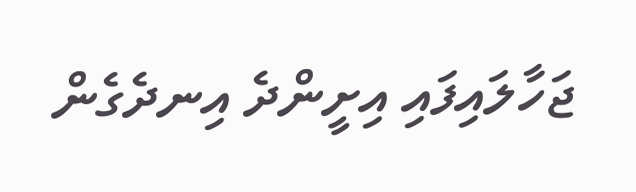ޖަހާލައިފައި އިށީންދެ އިނދެގެން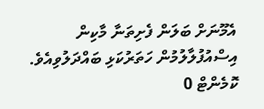އެމޫނަށް ބަލަން ފެށިތަނާ މާކިން އިސްއުފުލާލުމުން ހަތަރުކަޅި ބައްދަލުވިއެވެ.
ކޮމެންޓް 0